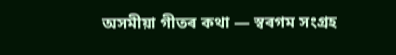অসমীয়া গীতৰ কথা — স্বৰগম সংগ্ৰহ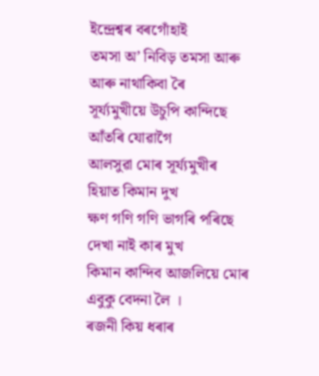ইন্দ্ৰেশ্বৰ বৰগোঁহাই
তমসা অ’ নিবিড় তমসা আৰু
আৰু নাথাকিবা ৰৈ
সূৰ্য্যমুখীয়ে উচুপি কান্দিছে
আঁতৰি যোৱাগৈ
আলসুৱা মোৰ সূৰ্য্যমুখীৰ
হিয়াত কিমান দুখ
ক্ষণ গণি গণি ভাগৰি পৰিছে
দেখা নাই কাৰ মুখ
কিমান কান্দিব আজলিয়ে মোৰ
এবুকু বেদনা লৈ ।
ৰজনী কিয় ধৰাৰ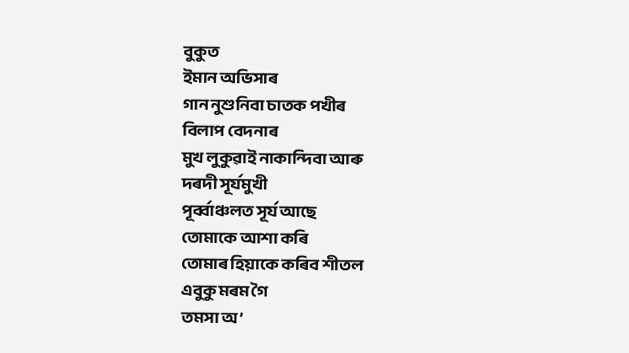বুকুত
ইমান অভিসাৰ
গান নুশুনিবা চাতক পখীৰ
বিলাপ বেদনাৰ
মুখ লুকুৱাই নাকান্দিবা আৰু
দৰদী সূৰ্যমুখী
পূৰ্ব্বাঞ্চলত সূৰ্য আছে
তোমাকে আশা কৰি
তোমাৰ হিয়াকে কৰিব শীতল
এবুকু মৰম গৈ
তমসা অ’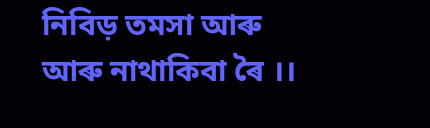নিবিড় তমসা আৰু
আৰু নাথাকিবা ৰৈ ।।